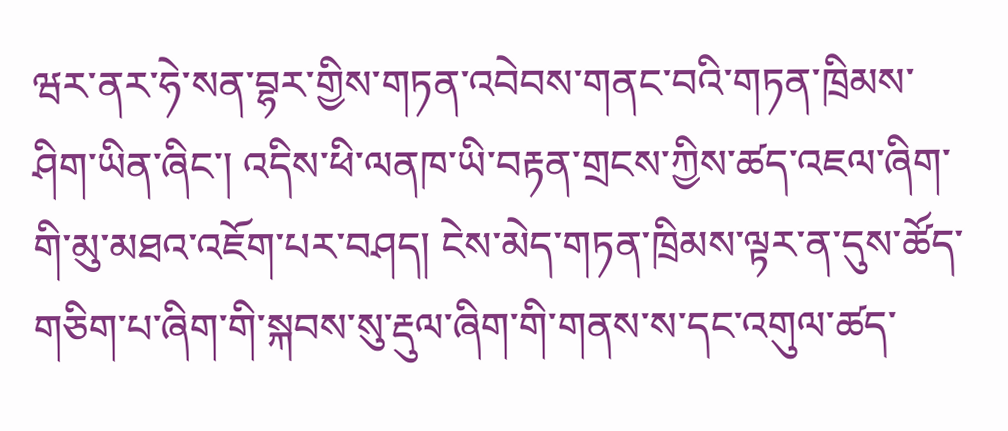ཝར་ནར་ཧེ་སན་བྷར་གྱིས་གཏན་འབེབས་གནང་བའི་གཏན་ཁྲིམས་ཤིག་ཡིན་ཞིང་། འདིས་ཕི་ལནཁ་ཡི་བརྟན་གྲངས་ཀྱིས་ཚད་འཇལ་ཞིག་གི་མུ་མཐའ་འཇོག་པར་བཤད། ངེས་མེད་གཏན་ཁྲིམས་ལྟར་ན་དུས་ཚོད་གཅིག་པ་ཞིག་གི་སྐབས་སུ་རྡུལ་ཞིག་གི་གནས་ས་དང་འགུལ་ཚད་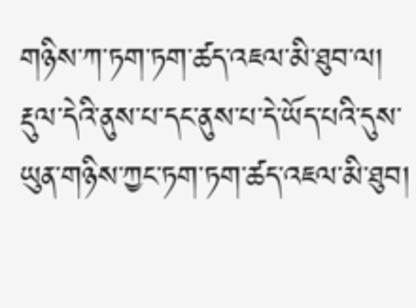གཉིས་ཀ་ཏག་ཏག་ཚད་འཇལ་མི་ཐུབ་ལ། རྡུལ་དེའི་ནུས་པ་དང་ནུས་པ་དེ་ཡོད་པའི་དུས་ཡུན་གཉིས་ཀྱང་ཏག་ཏག་ཚད་འཇལ་མི་ཐུབ།